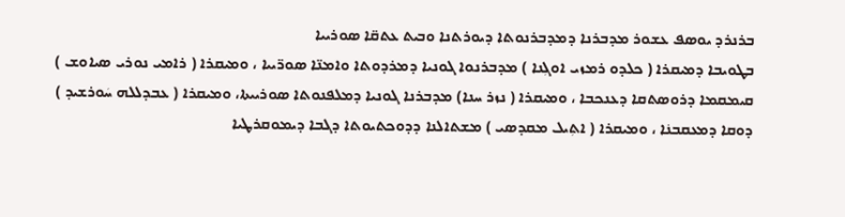ܒܪܢܪܕ ܝܘܣܦ ܥܫܘܪ ܡܕܒܪܢܐ ܕܡܕܒܪܢܘܬܐ ܕܝܘܪܬܢܐ ܘܒܝܬ ܥܬܩ̈ܐ ܣܘܪܝܝܐ
ܒܛܘܝܒܐ ܕܡܝܩܪܐ ( ܟܠܕܘ ܪܡܙܝ ܐܘܓܼܢܐ ) ܡܕܒܪܢܘܐ ܓܘܢܝܐ ܕܡܪܕܘܬܐ ܘܐܡܢ̈ܐ ܣܘܪ̈ܝܝܐ ، ܘܡܝܩܪܐ ( ܪܐܡܝ ܢܘܪܝ ܣܝܐܘܫ ) ܩܝܡܩܡܐ ܕܪܘܣܬܩܐ ܕܥܢܟܒܐ ، ܘܡܝܩܪܐ ( ܢܙܪ ܚܢܐ) ܡܕܒܪܢܐ ܓܘܢܝܐ ܕܡܠܦܢܘܬܐ ܣܘܪܝܝܬܐ، ܘܡܝܩܪܐ ( ܥܒܕܠܠܗ ܚܿܘܪܫܝܕ ) ܕܘܩܐ ܕܡܥܩܒܢ݁ܐ ، ܘܡܝܩܪܐ ( ܐܬܼܝܠ ܡܩܕܣܝ ) ܡܫܬܐܠܢܐ ܕܕܘܟܬܝܘܬܐ ܕܓܒܐ ܕܝܡܘܩܪܛܝܐ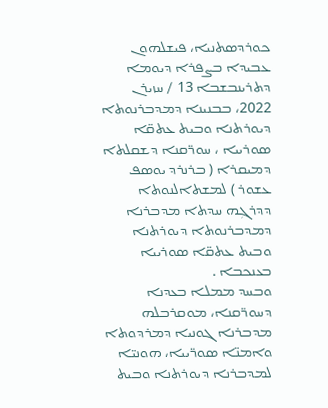ܟܘܪܕܣܬܢܝܐ، ܦܝܫܠܗܘܢ ܥܒܝܕܐ ܒܨܦܪܐ ܕܝܘܡܐ ܕܬܪܝܢܒܫܒܐ 13 / ܚܙܝܪܢ 2022، ܒܒܢܝܢܐ ܕܡܕܒܪܢܘܬܐ ܕܝܘܪܬܢܐ ܘܒܝܬ ܥܬܩ̈ܐ ܣܘܪܝܝܐ ، ܚܘܪ̈ܩܢܐ ܕܫܩܠܬܐ ܕܡܝܩܪܐ ( ܒܪܢܪܕ ܝܘܣܦ ܥܫܘܪ ) ܠܡܫܬܐܠܢܘܬܐ ܕܕܪܓܼܗ ܚܕܬܐ ܡܕܒܪܢܐ ܕܡܕܒܪܢܘܬܐ ܕܝܘܪܬܢܐ ܘܒܝܬ ܥܬܩ̈ܐ ܣܘܪܝܝܐ ܒܥܢܟܒܐ .
ܘܒܚܕ ܡܡܠܐ ܒܥܕܢܐ ܕܚܘܪ̈ܩܢܐ، ܡܘܩܪܒܠܗ ܡܕܒܪܢܐ ܓܘܢܝܐ ܕܡܪܕܘܬܐ ܘܐܡܢ̈ܐ ܣܘܪ̈ܝܝܐ، ܗܘܢܝ̈ܐ ܠܡܕܒܪܢܐ ܕܝܘܪܬܢܐ ܘܒܝܬ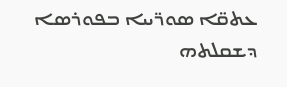ܥܬܩ̈ܐ ܣܘܪ̈ܝܝܐ ܒܦܘܪܣܐ ܕܫܩܠܬܗ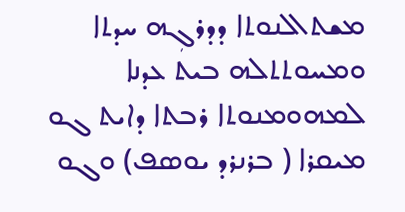ܡܫܬܐܠܢܘܬܐ ܕܕܪܓܼܗ ܚܕܬܐ ܘܡܚܘܬܬܠܗ ܒܝܬ ܥܕܢܐ ܠܡܗܘܡܢܘܬܐ ܪܒܬܐ ܕܐܝܬ ܓܘ ܡܝܩܪܐ ( ܒܪܢܪܕ ܝܘܣܦ) ܘܓܘ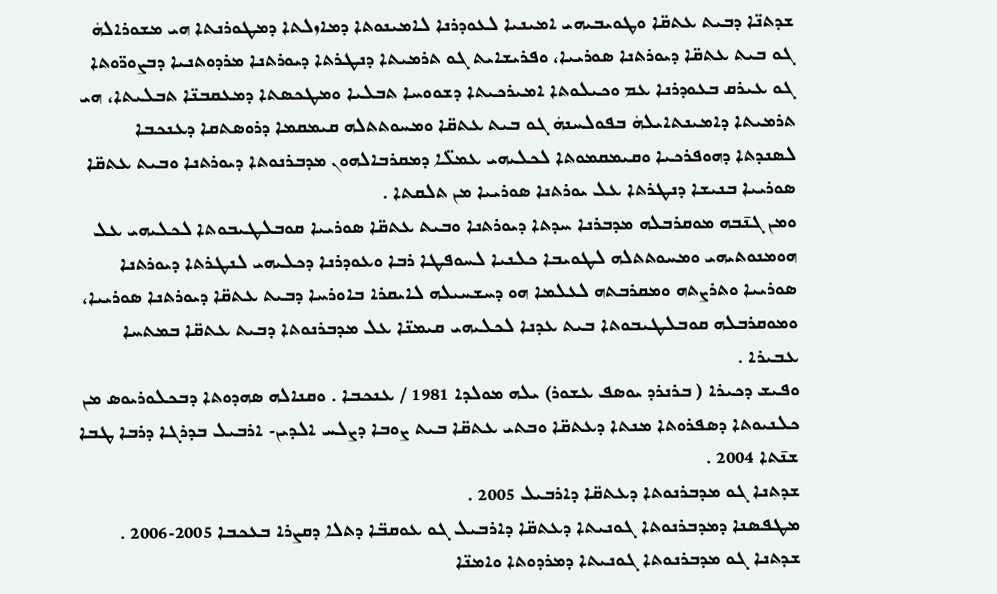ܫܕܬܢ̈ܐ ܕܒܝܬ ܥܬܩ̈ܐ ܘܛܘܝܒܝܗܝ ܐܡܝܢܝܐ ܠܥܘܕܪܢܐ ܠܐܡܝܢܘܬܐ ܕܡܐܙܠܬܐ ܕܡܛܘܪܢܬܐ ܗܝ ܡܫܘܪܐܠܗܿ ܓܘ ܒܝܬ ܥܬܩ̈ܐ ܕܝܘܪܬܢܐ ܣܘܪܝܝܐ، ܘܦܪܝܫܐܝܬ ܓܘ ܬܪܡܝܬܐ ܕܢܛܪܬܐ ܕܝܘܪܬܢܐ ܡܪܕܘܬܢܝܐ ܕܒܨܘܪ̈ܘܬܐ ܓܘ ܥܝܪܩ ܒܥܘܕܪܢܐ ܥܡ ܘܟܝܠܘܬܐ ܐܡܝܪܟܝܬܐ ܕܫܘܘܚܐ ܬܒܠܝܐ ܘܡܛܟܣܬܐ ܕܡܥܩܒܢ̈ܐ ܬܒܠܝܬܐ، ܗܝ ܬܪܡܝܬܐ ܕܐܡܝܢܬܐܝܠܗܿ ܒܦܘܠܚܢܗܿ ܓܘ ܒܝܬ ܥܬܩ̈ܐ ܘܡܚܘܬܬܠܗ ܩܝܡܩܡܐ ܕܪܘܣܬܩܐ ܕܥܢܟܒܐ ܠܣܢܕܬܐ ܕܗܘܦܪܟܝܐ ܘܩܝܡܩܡܘܬܐ ܠܟܠܝܗܝ ܥܡܠ̈ܐ ܕܡܩܪܒܐܠܗܘܢ ܡܕܒܪܢܘܬܐ ܕܝܘܪܬܢܐ ܘܒܝܬ ܥܬܩ̈ܐ ܣܘܪܝܝܐ ܒܢܝܫܐ ܕܢܛܪܬܐ ܥܠ ܝܘܪܬܢܐ ܣܘܪܝܝܐ ܡܢ ܬܠܩܬܐ .
ܘܡܢ ܓܢ̄ܒܗ ܡܘܩܪܒܠܗ ܡܕܒܪܢܐ ܚܕܬܐ ܕܝܘܪܬܢܐ ܘܒܝܬ ܥܬܩ̈ܐ ܣܘܪܝܝܐ ܩܘܒܠܛܝܒܘܬܐ ܠܟܠܝܗܝ ܥܠ ܗܘܡܢܘܬܝܗܝ ܘܡܚܘܬܬܠܗ ܠܛܘܝܒܐ ܟܠܢܝܐ ܠܚܘܦܛܐ ܪܒܐ ܘܥܘܕܪܢܐ ܕܟܠܝܗܝ ܠܢܛܪܬܐ ܕܝܘܪܬܢܐ ܣܘܪܝܝܐ ܘܬܪܨܬܗ ܘܡܩܪܒܬܗ ܠܥܠܡܐ ܗܘ ܕܚܫܚܝܠܗ ܠܐܝܩܪܐ ܒܐܘܪܚܐ ܕܒܝܬ ܥܬܩ̈ܐ ܕܝܘܪܬܢܐ ܣܘܪܝܝܐ، ܘܡܘܩܪܒܠܗ ܩܘܒܠܛܝܒܘܬܐ ܒܝܬ ܥܕܢܐ ܠܟܠܝܗܝ ܩܝܡܢ̈ܐ ܥܠ ܡܕܒܪܢܘܬܐ ܕܒܝܬ ܥܬܩ̈ܐ ܒܡܬܚܐ ܥܒܝܪܐ .
ܘܦܝܫ ܕܟܝܪܐ ( ܒܪܢܪܕ ܝܘܣܦ ܥܫܘܪ) ܝܠܗ ܡܘܠܕܐ 1981 / ܥܢܟܒܐ . ܘܩܢܐܠܗ ܣܗܕܘܬܐ ܕܒܟܠܘܪܝܘܣ ܡܢ ܟܠܢܝܘܬܐ ܕܣܦܪܘܬܐ ܡܢܬܐ ܕܥܬܩ̈ܐ ܘܒܬܝ ܥܬܩ̈ܐ ܒܝܬ ܨܘܒܐ ܕܨܠܚ ܐܠܕܝܢ- ܐܪܒܝܠ ܒܕܪܓܐ ܕܪܒܐ ܛܒܐ ܫܢ̄ܬܐ 2004 .
ܫܕܬܢܐ ܓܘ ܡܕܒܪܢܘܬܐ ܕܥܬܩ̈ܐ ܕܐܪܒܝܠ 2005 .
ܡܛܦܣܢܐ ܕܡܕܒܪܢܘܬܐ ܓܘܢܝܬܐ ܕܥܬܩ̈ܐ ܕܐܪܒܝܠ ܓܘ ܥܘܩܒ̈ܐ ܕܬܠܐ ܕܩܨܪܐ ܒܥܟܒܐ 2005-2006 .
ܫܕܬܢܐ ܓܘ ܡܕܒܪܢܘܬܐ ܓܘܢܝܬܐ ܕܡܪܕܘܬܐ ܘܐܡܢ̈ܐ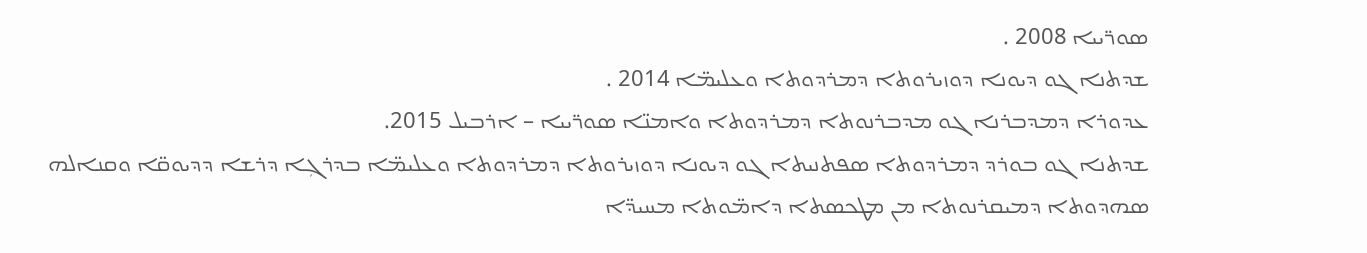ܣܘܪ̈ܝܝܐ 2008 .
ܫܕܬܢܐ ܓܘ ܕܝܘܢܐ ܕܘܙܝܪܘܬܐ ܕܡܪܕܘܬܐ ܘܥܠܝܡ̈ܐ 2014 .
ܥܕܘܪܐ ܕܡܕܒܪܢܐ ܓܘ ܡܕܒܪܢܘܬܐ ܕܡܪܕܘܬܐ ܘܐܡܢ̈ܐ ܣܘܪ̈ܝܝܐ – ܐܪܒܝܠ 2015.
ܫܕܬܢܐ ܓܘ ܒܘܪܕ ܕܡܪܕܘܬܐ ܣܦܬܢܝܬܐ ܓܘ ܕܝܘܢܐ ܕܘܙܝܪܘܬܐ ܕܡܪܕܘܬܐ ܘܥܠܝܡ̈ܐ ܒܕܪܓܼܐ ܕܪܫܐ ܕܕܝܘܩ̈ܐ ܘܩܢܐܠܗ ܣܗܕܘܬܐ ܕܡܝܩܪܢܘܬܐ ܡܢ ܡܛܟܣܬܐ ܕܐܡ̈ܘܬܐ ܡܚܝܕ̈ܐ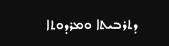ܕܬܪܒܝܬܐ ܘܡܪܕܘܬܐ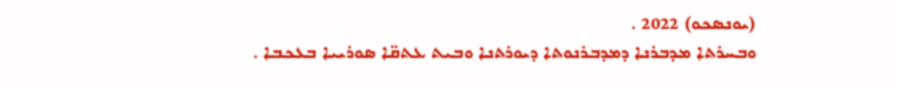(ܝܘܢܣܟܘ) 2022 .
ܘܒܚܪܬܐ ܡܕܒܪܢܐ ܕܡܕܒܪܢܘܬܐ ܕܝܘܪܬܢܐ ܘܒܝܬ ܥܬܩ̈ܐ ܣܘܪܝܝܐ ܒܥܟܒܐ .